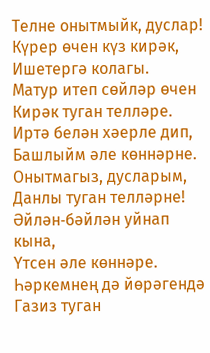Телне онытмыйк, дуслар!
Күрер өчен күз кирәк,
Ишетергә колагы.
Матур итеп сөйләр өчен
Кирәк туган телләре.
Иртә белән хәерле дип,
Башлыйм әле көннәрне.
Онытмагыз, дусларым,
Данлы туган телләрне!
Әйлән‑бәйлән уйнап кына,
Үтсен әле көннәре.
Һәркемнең дә йөрәгендә
Газиз туган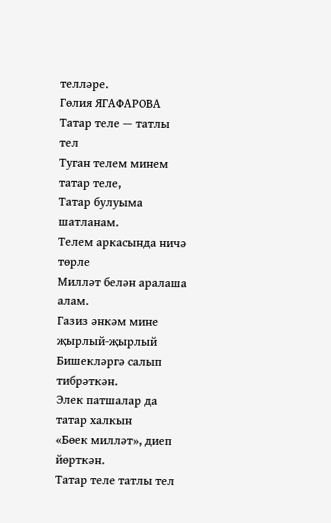телләре.
Гөлия ЯГАФАРОВА
Татар теле — татлы тел
Туган телем минем татар теле,
Татар булуыма шатланам.
Телем аркасында ничә төрле
Милләт белән аралаша алам.
Газиз әнкәм мине җырлый‑җырлый
Бишекләргә салып тибрәткән.
Элек патшалар да татар халкын
«Бөек милләт», диеп йөрткән.
Татар теле татлы тел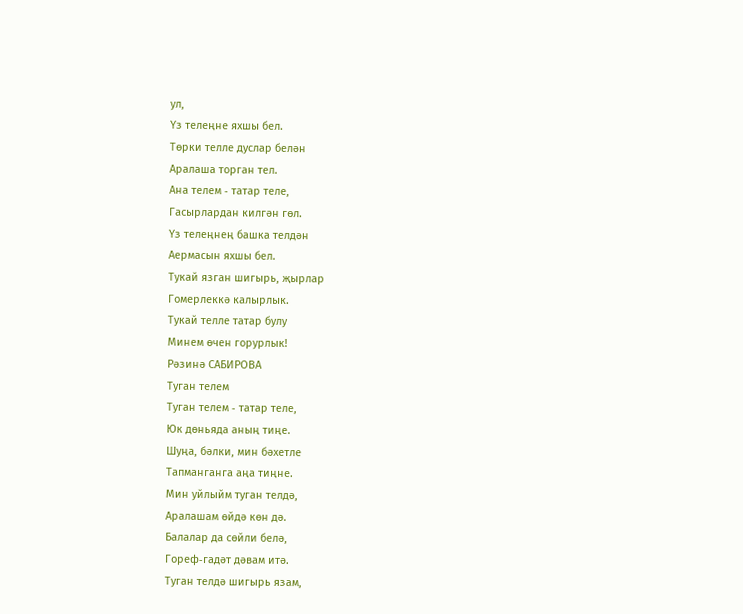ул,
Үз телеңне яхшы бел.
Төрки телле дуслар белән
Аралаша торган тел.
Ана телем ‑ татар теле,
Гасырлардан килгән гөл.
Үз телеңнең башка телдән
Аермасын яхшы бел.
Тукай язган шигырь, җырлар
Гомерлеккә калырлык.
Тукай телле татар булу
Минем өчен горурлык!
Рәзинә САБИРОВА
Туган телем
Туган телем ‑ татар теле,
Юк дөньяда аның тиңе.
Шуңа, бәлки, мин бәхетле
Тапманганга аңа тиңне.
Мин уйлыйм туган телдә,
Аралашам өйдә көн дә.
Балалар да сөйли белә,
Гореф‑гадәт дәвам итә.
Туган телдә шигырь язам,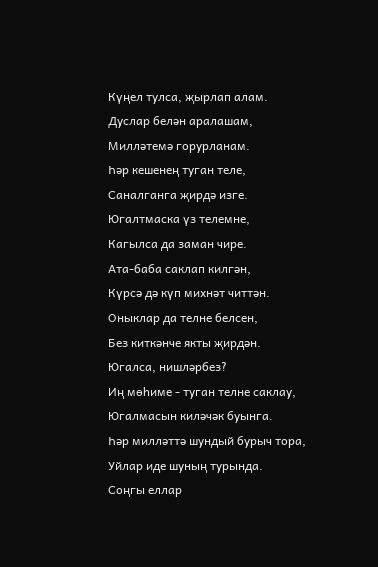Күңел тулса, җырлап алам.
Дуслар белән аралашам,
Милләтемә горурланам.
Һәр кешенең туган теле,
Саналганга җирдә изге.
Югалтмаска үз телемне,
Кагылса да заман чире.
Ата‑баба саклап килгән,
Күрсә дә күп михнәт читтән.
Оныклар да телне белсен,
Без киткәнче якты җирдән.
Югалса, нишләрбез?
Иң мөһиме ‑ туган телне саклау,
Югалмасын киләчәк буынга.
Һәр милләттә шундый бурыч тора,
Уйлар иде шуның турында.
Соңгы еллар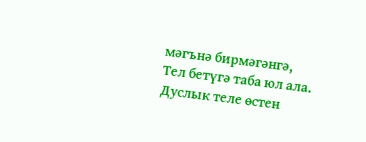мәгънә бирмәгәнгә,
Тел бетүгә таба юл ала.
Дуслык теле өстен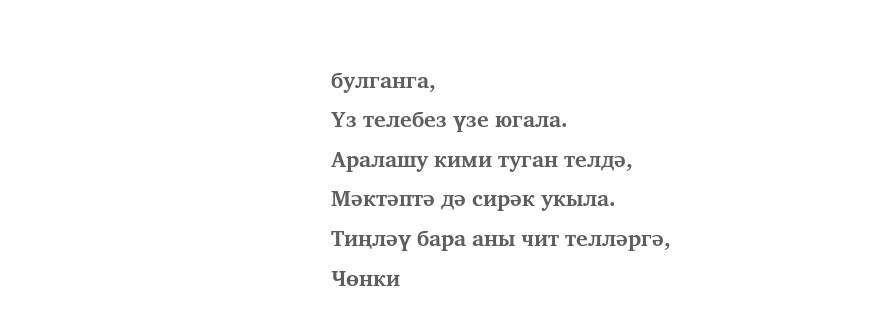булганга,
Үз телебез үзе югала.
Аралашу кими туган телдә,
Мәктәптә дә сирәк укыла.
Тиңләү бара аны чит телләргә,
Чөнки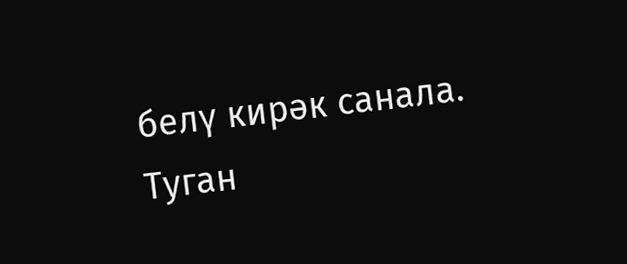белү кирәк санала.
Туган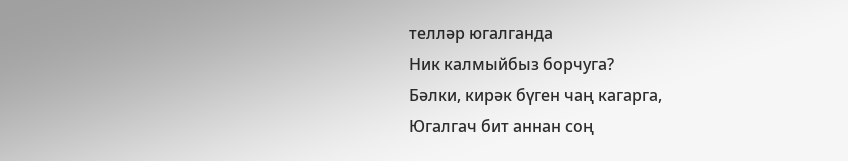телләр югалганда
Ник калмыйбыз борчуга?
Бәлки, кирәк бүген чаң кагарга,
Югалгач бит аннан соң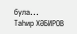була...
Таһир ХӘБИРОВ